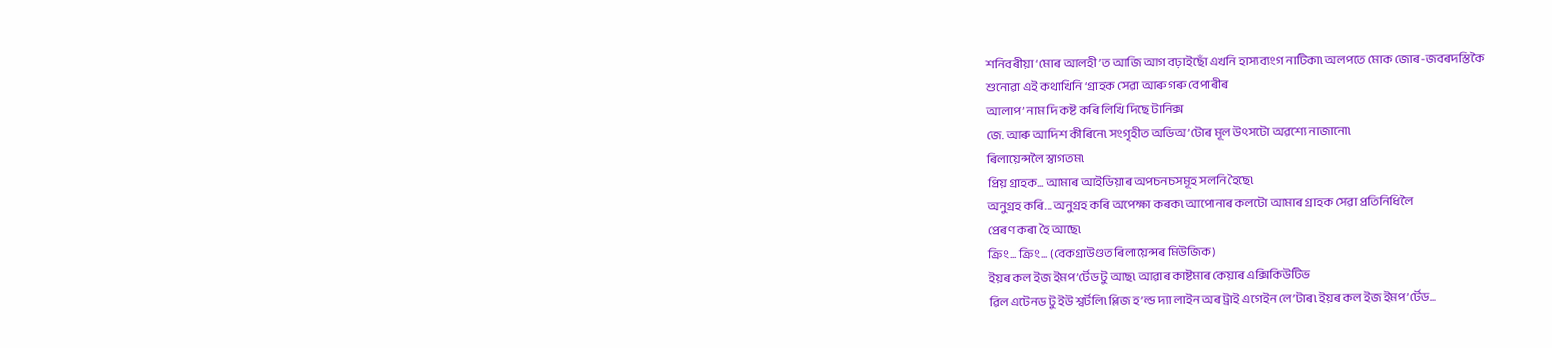শনিবৰীয়া ‘মোৰ আলহী’ত আজি আগ বঢ়াইছোঁ এখনি হাস্যব্যংগ নাটিকা৷ অলপতে মোক জোৰ-জবৰদস্তিকৈ
শুনোৱা এই কথাখিনি ‘গ্ৰাহক সেৱা আৰু গৰু বেপাৰীৰ
আলাপ’ নাম দি কষ্ট কৰি লিখি দিছে টানিক্স
জে. আৰু আদিশ কীৰিনে৷ সংগৃহীত অডিঅ’টোৰ মূল উৎসটো অৱশ্যে নাজানো৷
ৰিলায়েন্সলৈ স্বাগতম৷
প্ৰিয় গ্ৰাহক... আমাৰ আইডিয়াৰ অপচনচসমূহ সলনি হৈছে৷
অনুগ্ৰহ কৰি... অনুগ্ৰহ কৰি অপেক্ষা কৰক৷ আপোনাৰ কলটো আমাৰ গ্ৰাহক সেৱা প্ৰতিনিধিলৈ
প্ৰেৰণ কৰা হৈ আছে৷
ক্রিং... ক্রিং... (বেকগ্ৰাউণ্ডত ৰিলায়েন্সৰ মিউজিক)
ইয়ৰ কল ইজ ইমপ’ৰ্টেড টু আছ৷ আৱাৰ কাষ্টমাৰ কেয়াৰ এক্সিকিউটিভ
ৱিল এটেনড টু ইউ শ্বৰ্টলি৷ প্লিজ হ’ল্ড দ্যা লাইন অৰ ট্ৰাই এগেইন লে’টাৰ৷ ইয়ৰ কল ইজ ইমপ’ৰ্টেড...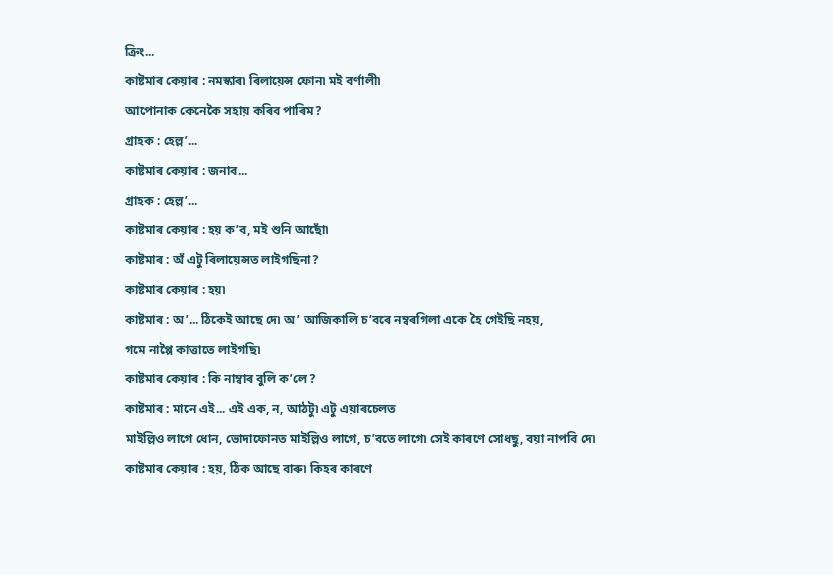ক্রিং...
কাষ্টমাৰ কেয়াৰ : নমস্কাৰ৷ ৰিলায়েন্স ফোন৷ মই বৰ্ণালী৷
আপোনাক কেনেকৈ সহায় কৰিব পাৰিম?
গ্ৰাহক : হেল্ল’...
কাষ্টমাৰ কেয়াৰ : জনাব...
গ্ৰাহক : হেল্ল’...
কাষ্টমাৰ কেয়াৰ : হয় ক’ব, মই শুনি আছোঁ৷
কাষ্টমাৰ : অঁ এটু ৰিলায়েন্সত লাইগছিনা?
কাষ্টমাৰ কেয়াৰ : হয়৷
কাষ্টমাৰ : অ’... ঠিকেই আছে দে৷ অ’ আজিকালি চ’বৰে নম্বৰগিলা একে হৈ গেইছি নহয়,
গমে নাপ্পৈ কাত্তাতে লাইগছি৷
কাষ্টমাৰ কেয়াৰ : কি নাম্বাৰ বুলি ক’লে?
কাষ্টমাৰ : মানে এই... এই এক, ন, আঠটু৷ এটু এয়াৰচেলত
মাইল্লিও লাগে ধোন, ভোদাফোনত মাইল্লিও লাগে, চ’বতে লাগে৷ সেই কাৰণে সোধছু, বয়া নাপবি দে৷
কাষ্টমাৰ কেয়াৰ : হয়, ঠিক আছে বাৰু৷ কিহৰ কাৰণে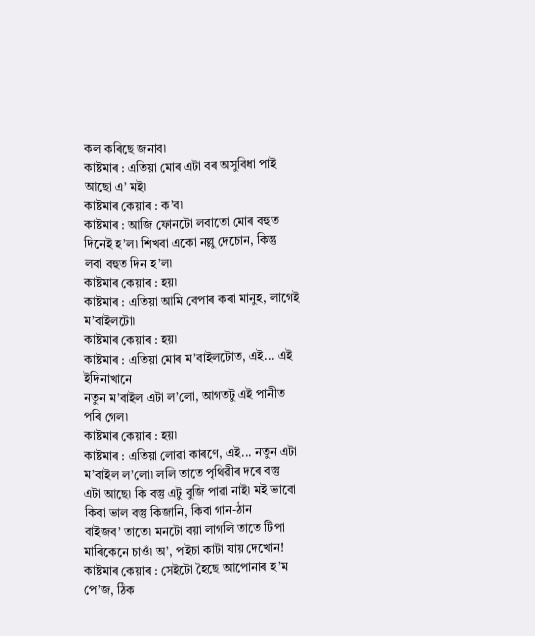কল কৰিছে জনাব৷
কাষ্টমাৰ : এতিয়া মোৰ এটা বৰ অসুবিধা পাই আছো এ’ মই৷
কাষ্টমাৰ কেয়াৰ : ক’ব৷
কাষ্টমাৰ : আজি ফোনটো লবাতো মোৰ বহুত দিনেই হ’ল৷ শিখবা একো নল্লু দেচোন, কিন্তু
লবা বহুত দিন হ’ল৷
কাষ্টমাৰ কেয়াৰ : হয়৷
কাষ্টমাৰ : এতিয়া আমি বেপাৰ কৰা মানুহ, লাগেই ম’বাইলটো৷
কাষ্টমাৰ কেয়াৰ : হয়৷
কাষ্টমাৰ : এতিয়া মোৰ ম’বাইলটোত, এই... এই ইদিনাখানে
নতুন ম’বাইল এটা ল’লো, আগতটু এই পানীত পৰি গেল৷
কাষ্টমাৰ কেয়াৰ : হয়৷
কাষ্টমাৰ : এতিয়া লোৱা কাৰণে, এই... নতুন এটা ম’বাইল ল’লো৷ ললি তাতে পৃথিৱীৰ দৰে বস্তু
এটা আছে৷ কি বস্তু এটু বুজি পাৱা নাই৷ মই ভাবো কিবা ভাল বস্তু কিজানি, কিবা গান-ঠান
বাইজব’ তাতে৷ মনটো বয়া লাগলি তাতে টিপা
মাৰিকেনে চাওঁ৷ অ’, পইচা কাটা যায় দেখোন!
কাষ্টমাৰ কেয়াৰ : সেইটো হৈছে আপোনাৰ হ’ম পে’জ, ঠিক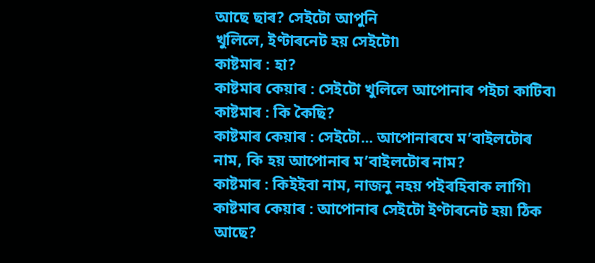আছে ছাৰ? সেইটো আপুনি
খুলিলে, ইণ্টাৰনেট হয় সেইটো৷
কাষ্টমাৰ : হা?
কাষ্টমাৰ কেয়াৰ : সেইটো খুলিলে আপোনাৰ পইচা কাটিব৷
কাষ্টমাৰ : কি কৈছি?
কাষ্টমাৰ কেয়াৰ : সেইটো... আপোনাৰযে ম’বাইলটোৰ নাম, কি হয় আপোনাৰ ম’বাইলটোৰ নাম?
কাষ্টমাৰ : কিইইবা নাম, নাজনু নহয় পইৰহিবাক লাগি৷
কাষ্টমাৰ কেয়াৰ : আপোনাৰ সেইটো ইণ্টাৰনেট হয়৷ ঠিক
আছে?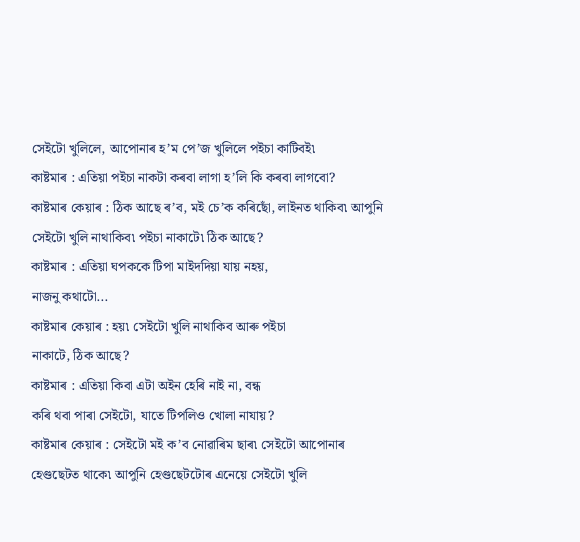সেইটো খুলিলে, আপোনাৰ হ’ম পে’জ খুলিলে পইচা কাটিবই৷
কাষ্টমাৰ : এতিয়া পইচা নাকটা কৰবা লাগা হ’লি কি কৰবা লাগবো?
কাষ্টমাৰ কেয়াৰ : ঠিক আছে ৰ’ব, মই চে’ক কৰিছোঁ, লাইনত থাকিব৷ আপুনি
সেইটো খুলি নাথাকিব৷ পইচা নাকাটে৷ ঠিক আছে?
কাষ্টমাৰ : এতিয়া ঘপককে টিপা মাইদদিয়া যায় নহয়,
নাজনু কথাটো...
কাষ্টমাৰ কেয়াৰ : হয়৷ সেইটো খুলি নাথাকিব আৰু পইচা
নাকাটে, ঠিক আছে?
কাষ্টমাৰ : এতিয়া কিবা এটা অইন হেৰি নাই না, বন্ধ
কৰি থবা পাৰা সেইটো, যাতে টিপলিও খোলা নাযায়?
কাষ্টমাৰ কেয়াৰ : সেইটো মই ক’ব নোৱাৰিম ছাৰ৷ সেইটো আপোনাৰ
হেণ্ডছেটত থাকে৷ আপুনি হেণ্ডছেটটোৰ এনেয়ে সেইটো খুলি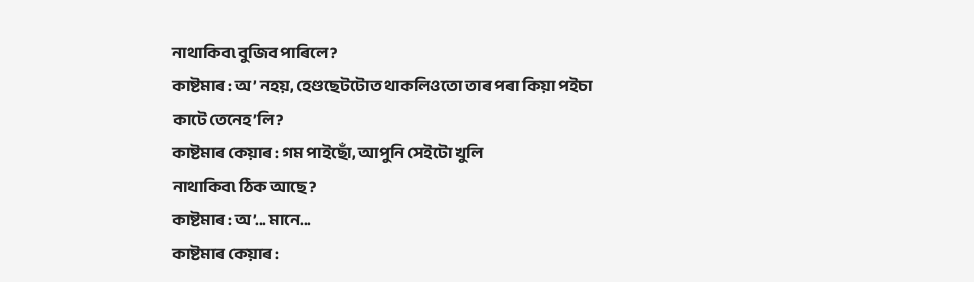নাথাকিব৷ বুজিব পাৰিলে?
কাষ্টমাৰ : অ’ নহয়, হেণ্ডছেটটোত থাকলিওতো তাৰ পৰা কিয়া পইচা
কাটে তেনেহ’লি?
কাষ্টমাৰ কেয়াৰ : গম পাইছোঁ, আপুনি সেইটো খুলি
নাথাকিব৷ ঠিক আছে?
কাষ্টমাৰ : অ’... মানে...
কাষ্টমাৰ কেয়াৰ :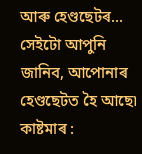আৰু হেণ্ডছেটৰ... সেইটো আপুনি
জানিব, আপোনাৰ হেণ্ডছেটত হৈ আছে৷
কাষ্টমাৰ :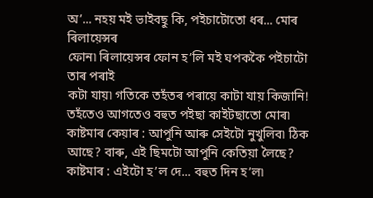অ’... নহয় মই ভাইবছু কি, পইচাটোতো ধৰ... মোৰ ৰিলায়েন্সৰ
ফোন৷ ৰিলায়েন্সৰ ফোন হ’লি মই ঘপককৈ পইচাটো তাৰ পৰাই
কটা যায়৷ গতিকে তহঁতৰ পৰায়ে কাটা যায় কিজানি! তহঁতেও আগতেও বহুত পইছা কাইটছাতো মোৰ৷
কাষ্টমাৰ কেয়াৰ : আপুনি আৰু সেইটো নুখুলিব৷ ঠিক
আছে? বাৰু, এই ছিমটো আপুনি কেতিয়া লৈছে?
কাষ্টমাৰ : এইটো হ’ল দে... বহুত দিন হ’ল৷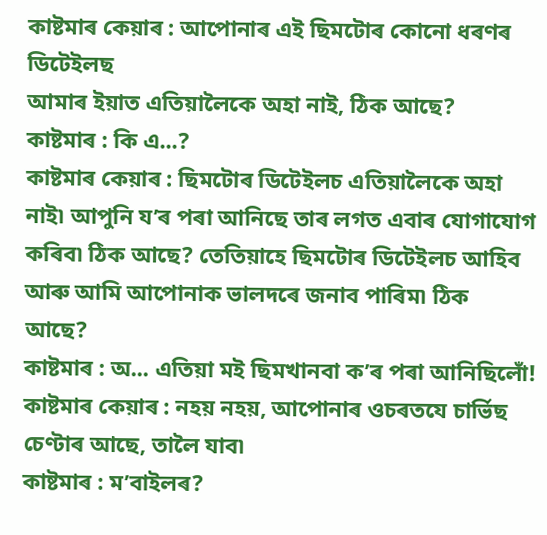কাষ্টমাৰ কেয়াৰ : আপোনাৰ এই ছিমটোৰ কোনো ধৰণৰ ডিটেইলছ
আমাৰ ইয়াত এতিয়ালৈকে অহা নাই, ঠিক আছে?
কাষ্টমাৰ : কি এ...?
কাষ্টমাৰ কেয়াৰ : ছিমটোৰ ডিটেইলচ এতিয়ালৈকে অহা
নাই৷ আপুনি য’ৰ পৰা আনিছে তাৰ লগত এবাৰ যোগাযোগ
কৰিব৷ ঠিক আছে? তেতিয়াহে ছিমটোৰ ডিটেইলচ আহিব আৰু আমি আপোনাক ভালদৰে জনাব পাৰিম৷ ঠিক
আছে?
কাষ্টমাৰ : অ... এতিয়া মই ছিমখানবা ক’ৰ পৰা আনিছিলোঁ!
কাষ্টমাৰ কেয়াৰ : নহয় নহয়, আপোনাৰ ওচৰতযে চাৰ্ভিছ
চেণ্টাৰ আছে, তালৈ যাব৷
কাষ্টমাৰ : ম’বাইলৰ?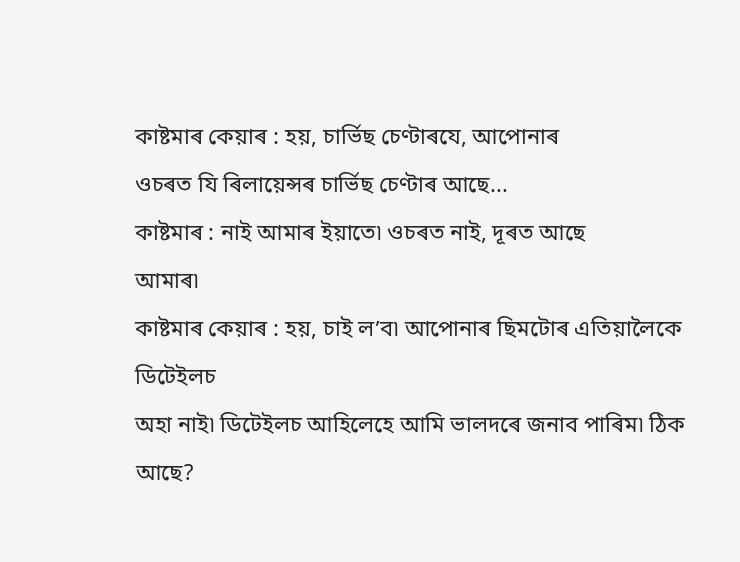কাষ্টমাৰ কেয়াৰ : হয়, চাৰ্ভিছ চেণ্টাৰযে, আপোনাৰ
ওচৰত যি ৰিলায়েন্সৰ চাৰ্ভিছ চেণ্টাৰ আছে...
কাষ্টমাৰ : নাই আমাৰ ইয়াতে৷ ওচৰত নাই, দূৰত আছে
আমাৰ৷
কাষ্টমাৰ কেয়াৰ : হয়, চাই ল’ব৷ আপোনাৰ ছিমটোৰ এতিয়ালৈকে ডিটেইলচ
অহা নাই৷ ডিটেইলচ আহিলেহে আমি ভালদৰে জনাব পাৰিম৷ ঠিক আছে?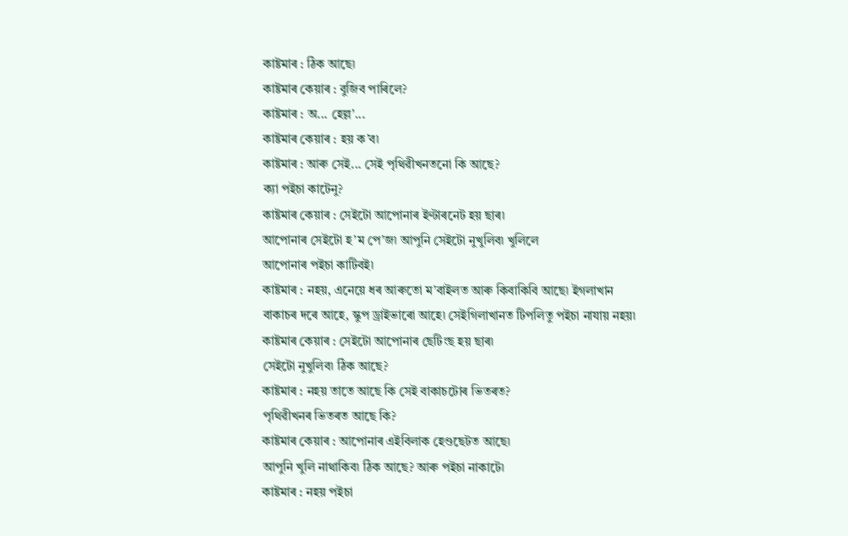কাষ্টমাৰ : ঠিক আছে৷
কাষ্টমাৰ কেয়াৰ : বুজিব পাৰিলে?
কাষ্টমাৰ : অ... হেল্ল’...
কাষ্টমাৰ কেয়াৰ : হয় ক’ব৷
কাষ্টমাৰ : আৰু সেই... সেই পৃথিৱীখনতনো কি আছে?
ক্যা পইচা কাটেনু?
কাষ্টমাৰ কেয়াৰ : সেইটো আপোনাৰ ইণ্টাৰনেট হয় ছাৰ৷
আপোনাৰ সেইটো হ’ম পে’জ৷ আপুনি সেইটো নুখুলিব৷ খুলিলে
আপোনাৰ পইচা কাটিবই৷
কাষ্টমাৰ : নহয়, এনেয়ে ধৰ আৰুতো ম’বাইলত আৰু কিবাকিবি আছে৷ ইগলাখান
বাকাচৰ দৰে আহে, স্কুপ ড্ৰাইভাৰো আহে৷ সেইগিলাখানত টিপলিতু পইচা নাযায় নহয়৷
কাষ্টমাৰ কেয়াৰ : সেইটো আপোনাৰ ছেটিংছ হয় ছাৰ৷
সেইটো নুখুলিব৷ ঠিক আছে?
কাষ্টমাৰ : নহয় তাতে আছে কি সেই বাকাচটোৰ ভিতৰত?
পৃথিৱীখনৰ ভিতৰত আছে কি?
কাষ্টমাৰ কেয়াৰ : আপোনাৰ এইবিলাক হেণ্ডছেটত আছে৷
আপুনি খুলি নাথাকিব৷ ঠিক আছে? আৰু পইচা নাকাটে৷
কাষ্টমাৰ : নহয় পইচা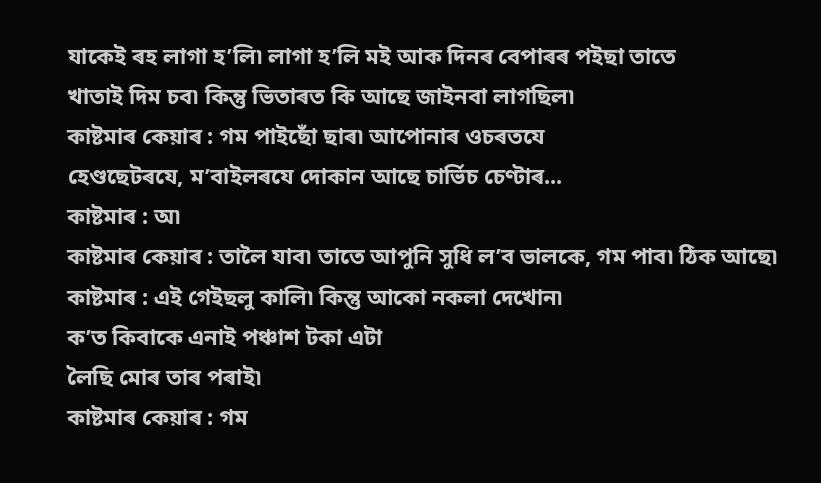যাকেই ৰহ লাগা হ’লি৷ লাগা হ’লি মই আক দিনৰ বেপাৰৰ পইছা তাতে
খাতাই দিম চব৷ কিন্তু ভিতাৰত কি আছে জাইনবা লাগছিল৷
কাষ্টমাৰ কেয়াৰ : গম পাইছোঁ ছাৰ৷ আপোনাৰ ওচৰতযে
হেণ্ডছেটৰযে, ম’বাইলৰযে দোকান আছে চাৰ্ভিচ চেণ্টাৰ...
কাষ্টমাৰ : অ৷
কাষ্টমাৰ কেয়াৰ : তালৈ যাব৷ তাতে আপুনি সুধি ল’ব ভালকে, গম পাব৷ ঠিক আছে৷
কাষ্টমাৰ : এই গেইছলু কালি৷ কিন্তু আকো নকলা দেখোন৷
ক’ত কিবাকে এনাই পঞ্চাশ টকা এটা
লৈছি মোৰ তাৰ পৰাই৷
কাষ্টমাৰ কেয়াৰ : গম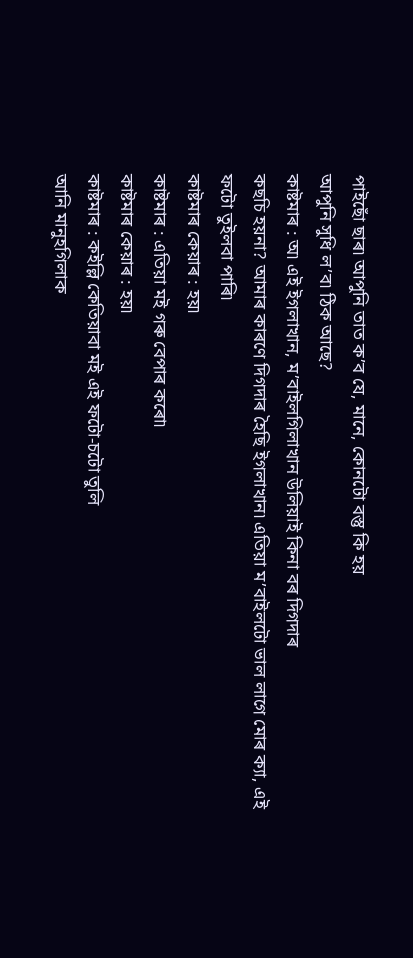পাইছোঁ ছাৰ৷ আপুনি তাত ক’ব যে, মানে, কোনটো বস্তু কি হয়
আপুনি সুধি ল’ব৷ ঠিক আছে?
কাষ্টমাৰ : অ৷ এই ইগলাখান, ম’বাইলগিলাখান উলিয়াই কিনা বৰ দিগদাৰ
কছচি হয়না? আমাৰ কাৰণে দিগদাৰ হৈছি ইগলাখান৷ এতিয়া ম’বাইলটো ভাল লাগে মোৰ ক্যা, এই
ফটো তুইলবা পাৰি৷
কাষ্টমাৰ কেয়াৰ : হয়৷
কাষ্টমাৰ : এতিয়া মই গৰু বেপাৰ কৰো৷
কাষ্টমাৰ কেয়াৰ : হয়৷
কাষ্টমাৰ : কইল্লি কেতিয়াবা মই এই ফটো-চটো তুলি
আনি মানুহগিলাক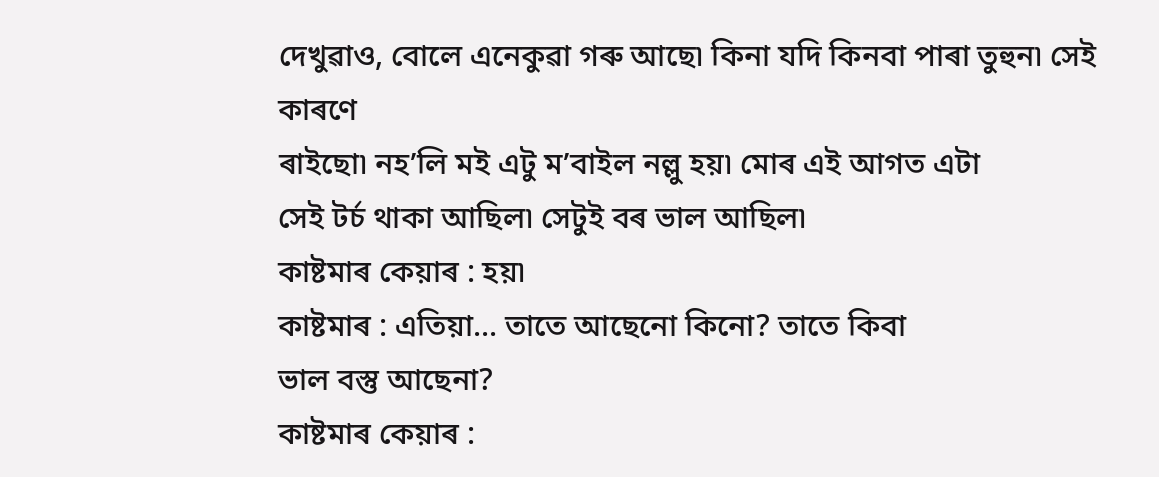দেখুৱাও, বোলে এনেকুৱা গৰু আছে৷ কিনা যদি কিনবা পাৰা তুহুন৷ সেই কাৰণে
ৰাইছো৷ নহ’লি মই এটু ম’বাইল নল্লু হয়৷ মোৰ এই আগত এটা
সেই টৰ্চ থাকা আছিল৷ সেটুই বৰ ভাল আছিল৷
কাষ্টমাৰ কেয়াৰ : হয়৷
কাষ্টমাৰ : এতিয়া... তাতে আছেনো কিনো? তাতে কিবা
ভাল বস্তু আছেনা?
কাষ্টমাৰ কেয়াৰ :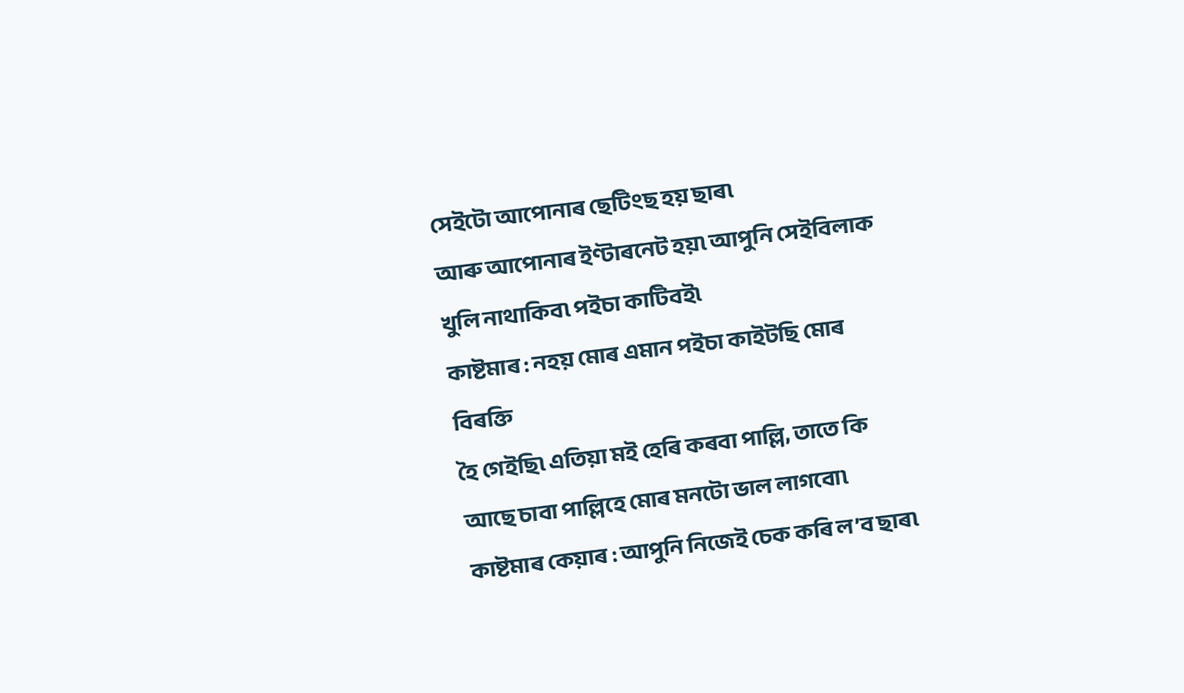সেইটো আপোনাৰ ছেটিংছ হয় ছাৰ৷
আৰু আপোনাৰ ইণ্টাৰনেট হয়৷ আপুনি সেইবিলাক খুলি নাথাকিব৷ পইচা কাটিবই৷
কাষ্টমাৰ : নহয় মোৰ এমান পইচা কাইটছি মোৰ বিৰক্তি
হৈ গেইছি৷ এতিয়া মই হেৰি কৰবা পাল্লি, তাতে কি আছে চাবা পাল্লিহে মোৰ মনটো ভাল লাগবো৷
কাষ্টমাৰ কেয়াৰ : আপুনি নিজেই চেক কৰি ল’ব ছাৰ৷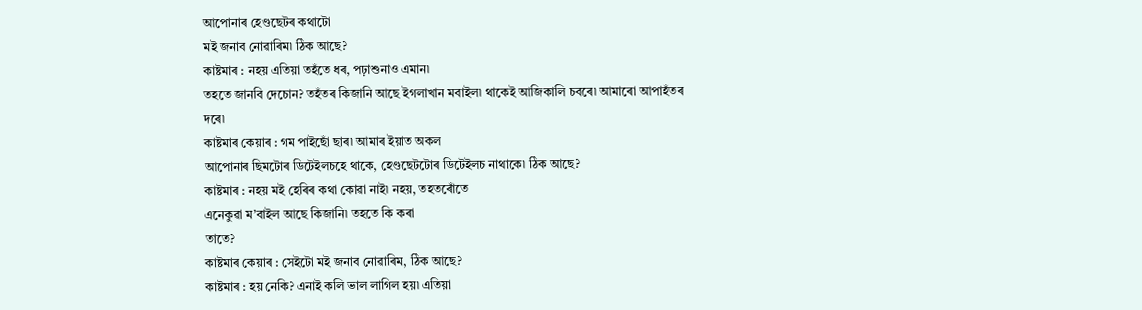আপোনাৰ হেণ্ডছেটৰ কথাটো
মই জনাব নোৱাৰিম৷ ঠিক আছে?
কাষ্টমাৰ : নহয় এতিয়া তহঁতে ধৰ, পঢ়াশুনাও এমান৷
তহতে জানবি দেচোন? তহঁতৰ কিজানি আছে ইগলাখান মবাইল৷ থাকেই আজিকালি চবৰে৷ আমাৰো আপাহঁতৰ
দৰে৷
কাষ্টমাৰ কেয়াৰ : গম পাইছোঁ ছাৰ৷ আমাৰ ইয়াত অকল
আপোনাৰ ছিমটোৰ ডিটেইলচহে থাকে, হেণ্ডছেটটোৰ ডিটেইলচ নাথাকে৷ ঠিক আছে?
কাষ্টমাৰ : নহয় মই হেৰিৰ কথা কোৱা নাই৷ নহয়, তহতৰোঁতে
এনেকুৱা ম’বাইল আছে কিজানি৷ তহতে কি কৰা
তাতে?
কাষ্টমাৰ কেয়াৰ : সেইটো মই জনাব নোৱাৰিম, ঠিক আছে?
কাষ্টমাৰ : হয় নেকি? এনাই কলি ভাল লাগিল হয়৷ এতিয়া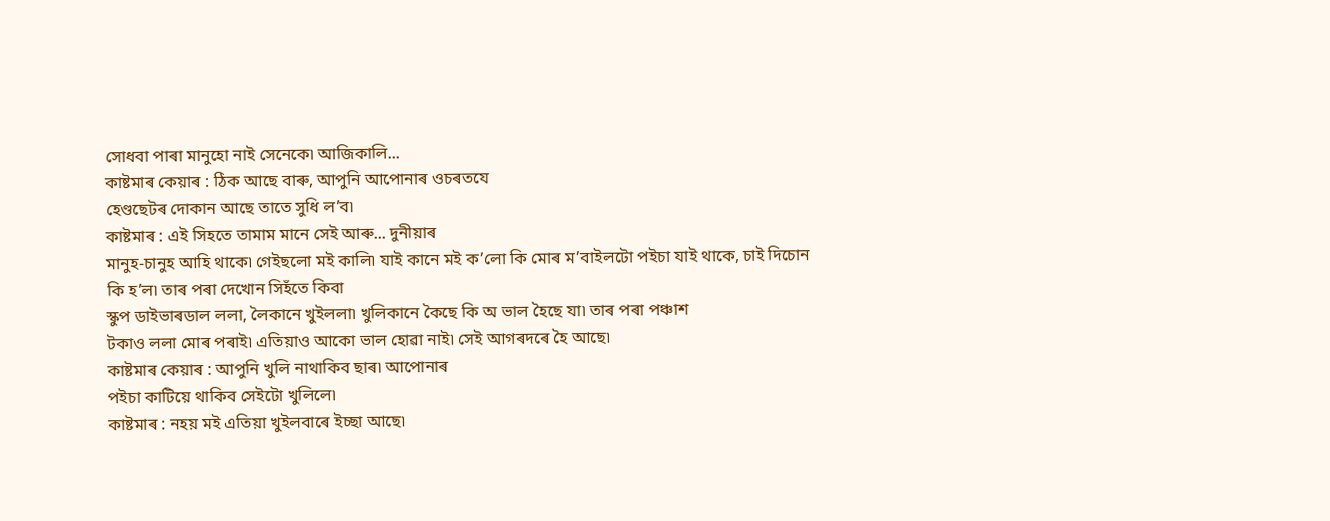সোধবা পাৰা মানুহো নাই সেনেকে৷ আজিকালি...
কাষ্টমাৰ কেয়াৰ : ঠিক আছে বাৰু, আপুনি আপোনাৰ ওচৰতযে
হেণ্ডছেটৰ দোকান আছে তাতে সুধি ল’ব৷
কাষ্টমাৰ : এই সিহতে তামাম মানে সেই আৰু... দুনীয়াৰ
মানুহ-চানুহ আহি থাকে৷ গেইছলো মই কালি৷ যাই কানে মই ক’লো কি মোৰ ম’বাইলটো পইচা যাই থাকে, চাই দিচোন
কি হ’ল৷ তাৰ পৰা দেখোন সিহঁতে কিবা
স্কুপ ডাইভাৰডাল ললা, লৈকানে খুইললা৷ খুলিকানে কৈছে কি অ ভাল হৈছে যা৷ তাৰ পৰা পঞ্চাশ
টকাও ললা মোৰ পৰাই৷ এতিয়াও আকো ভাল হোৱা নাই৷ সেই আগৰদৰে হৈ আছে৷
কাষ্টমাৰ কেয়াৰ : আপুনি খুলি নাথাকিব ছাৰ৷ আপোনাৰ
পইচা কাটিয়ে থাকিব সেইটো খুলিলে৷
কাষ্টমাৰ : নহয় মই এতিয়া খুইলবাৰে ইচ্ছা আছে৷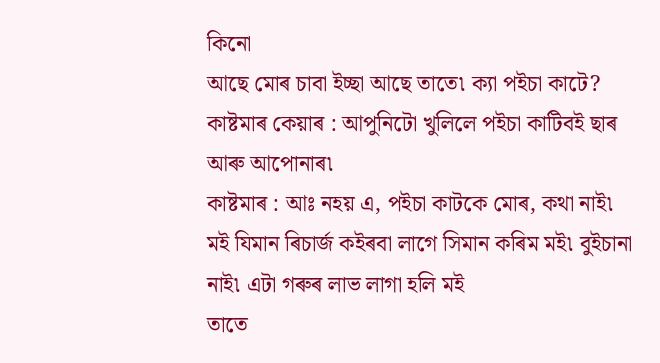কিনো
আছে মোৰ চাবা ইচ্ছা আছে তাতে৷ ক্যা পইচা কাটে?
কাষ্টমাৰ কেয়াৰ : আপুনিটো খুলিলে পইচা কাটিবই ছাৰ
আৰু আপোনাৰ৷
কাষ্টমাৰ : আঃ নহয় এ, পইচা কাটকে মোৰ, কথা নাই৷
মই যিমান ৰিচাৰ্জ কইৰবা লাগে সিমান কৰিম মই৷ বুইচানা নাই৷ এটা গৰুৰ লাভ লাগা হলি মই
তাতে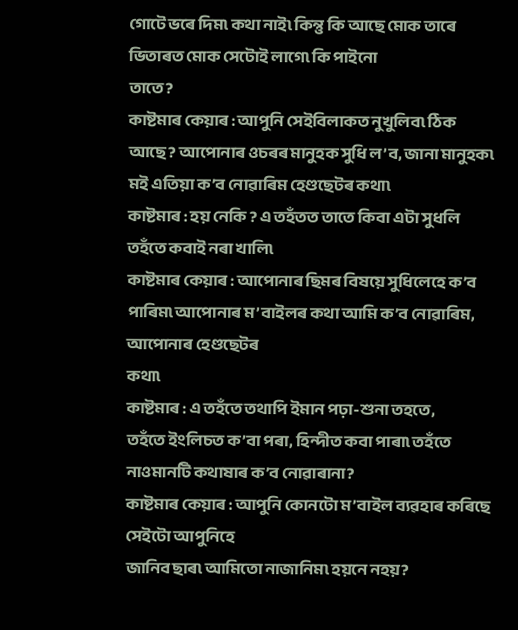গোটে ভৰে দিম৷ কথা নাই৷ কিন্তু কি আছে মোক তাৰে ভিতাৰত মোক সেটোই লাগে৷ কি পাইনো
তাতে?
কাষ্টমাৰ কেয়াৰ : আপুনি সেইবিলাকত নুখুলিব৷ ঠিক
আছে? আপোনাৰ ওচৰৰ মানুহক সুধি ল’ব, জানা মানুহক৷ মই এতিয়া ক’ব নোৱাৰিম হেণ্ডছেটৰ কথা৷
কাষ্টমাৰ : হয় নেকি ? এ তহঁতত তাতে কিবা এটা সুধলি
তহঁতে কবাই নৰা খালি৷
কাষ্টমাৰ কেয়াৰ : আপোনাৰ ছিমৰ বিষয়ে সুধিলেহে ক’ব পাৰিম৷ আপোনাৰ ম’বাইলৰ কথা আমি ক’ব নোৱাৰিম, আপোনাৰ হেণ্ডছেটৰ
কথা৷
কাষ্টমাৰ : এ তহঁতে তথাপি ইমান পঢ়া-শুনা তহতে,
তহঁতে ইংলিচত ক’বা পৰা, হিন্দীত কবা পাৰা৷ তহঁতে
নাওমানটি কথাষাৰ ক’ব নোৱাৰানা?
কাষ্টমাৰ কেয়াৰ : আপুনি কোনটো ম’বাইল ব্যৱহাৰ কৰিছে সেইটো আপুনিহে
জানিব ছাৰ৷ আমিতো নাজানিম৷ হয়নে নহয়?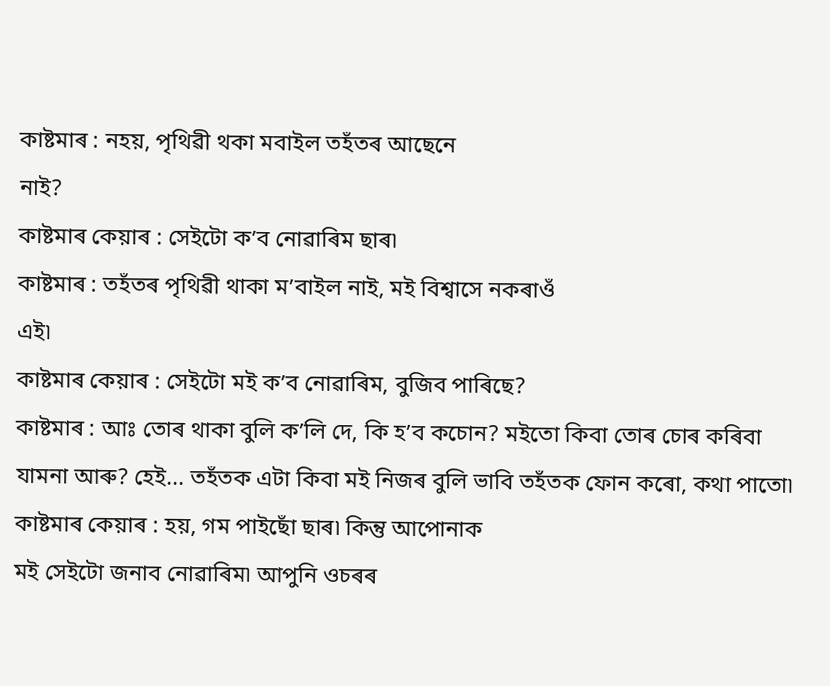কাষ্টমাৰ : নহয়, পৃথিৱী থকা মবাইল তহঁতৰ আছেনে
নাই?
কাষ্টমাৰ কেয়াৰ : সেইটো ক’ব নোৱাৰিম ছাৰ৷
কাষ্টমাৰ : তহঁতৰ পৃথিৱী থাকা ম’বাইল নাই, মই বিশ্বাসে নকৰাওঁ
এই৷
কাষ্টমাৰ কেয়াৰ : সেইটো মই ক’ব নোৱাৰিম, বুজিব পাৰিছে?
কাষ্টমাৰ : আঃ তোৰ থাকা বুলি ক’লি দে, কি হ’ব কচোন? মইতো কিবা তোৰ চোৰ কৰিবা
যামনা আৰু? হেই... তহঁতক এটা কিবা মই নিজৰ বুলি ভাবি তহঁতক ফোন কৰো, কথা পাতো৷
কাষ্টমাৰ কেয়াৰ : হয়, গম পাইছোঁ ছাৰ৷ কিন্তু আপোনাক
মই সেইটো জনাব নোৱাৰিম৷ আপুনি ওচৰৰ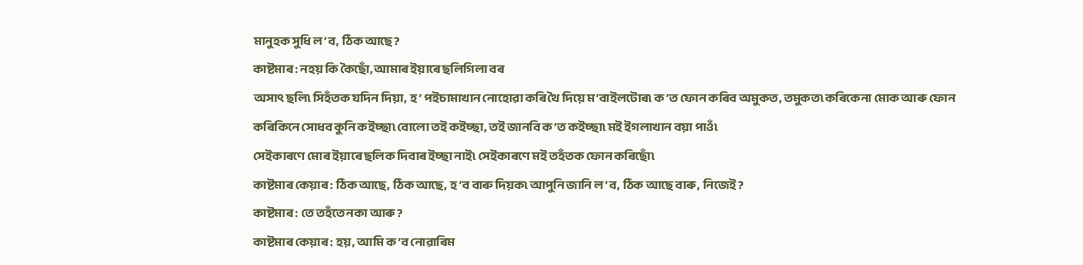মানুহক সুধি ল’ব, ঠিক আছে?
কাষ্টমাৰ : নহয় কি কৈছোঁ, আমাৰ ইয়াৰে ছলিগিলা বৰ
অসাৎ ছলি৷ সিহঁতক যদিন দিয়া, হ’ পইচামাখান নোহোৱা কৰি থৈ দিয়ে ম’বাইলটোৰ৷ ক’ত ফোন কৰিব অমুকত, তমুকত৷ কৰিকেনা মোক আৰু ফোন
কৰিকিনে সোধব কুনি কইচ্ছা৷ বোলো তই কইচ্ছা, তই জানবি ক’ত কইচ্ছা৷ মই ইগলাখান বয়া পাওঁ৷
সেইকাৰণে মোৰ ইয়াৰে ছলিক দিবাৰ ইচ্ছা নাই৷ সেইকাৰণে মই তহঁতক ফোন কৰিছোঁ৷
কাষ্টমাৰ কেয়াৰ : ঠিক আছে, ঠিক আছে, হ’ব বাৰু দিয়ক৷ আপুনি জানি ল’ব, ঠিক আছে বাৰু, নিজেই?
কাষ্টমাৰ : তে তহঁতে নকা আৰু?
কাষ্টমাৰ কেয়াৰ : হয়, আমি ক’ব নোৱাৰিম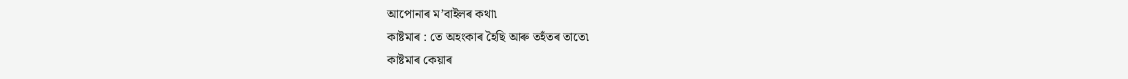আপোনাৰ ম’বাইলৰ কথা৷
কাষ্টমাৰ : তে অহংকাৰ হৈছি আৰু তহঁতৰ তাতে৷
কাষ্টমাৰ কেয়াৰ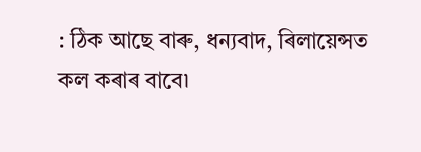: ঠিক আছে বাৰু, ধন্যবাদ, ৰিলায়েন্সত
কল কৰাৰ বাবে৷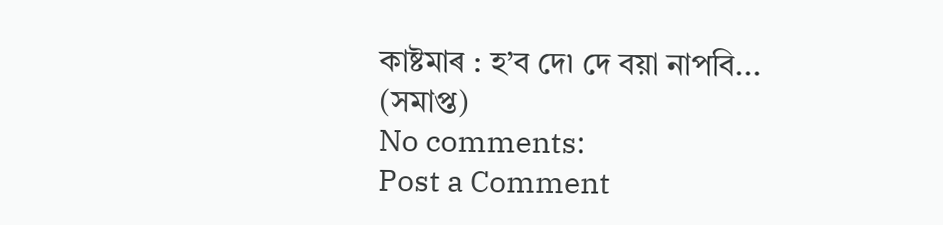কাষ্টমাৰ : হ’ব দে৷ দে বয়া নাপবি...
(সমাপ্ত)
No comments:
Post a Comment